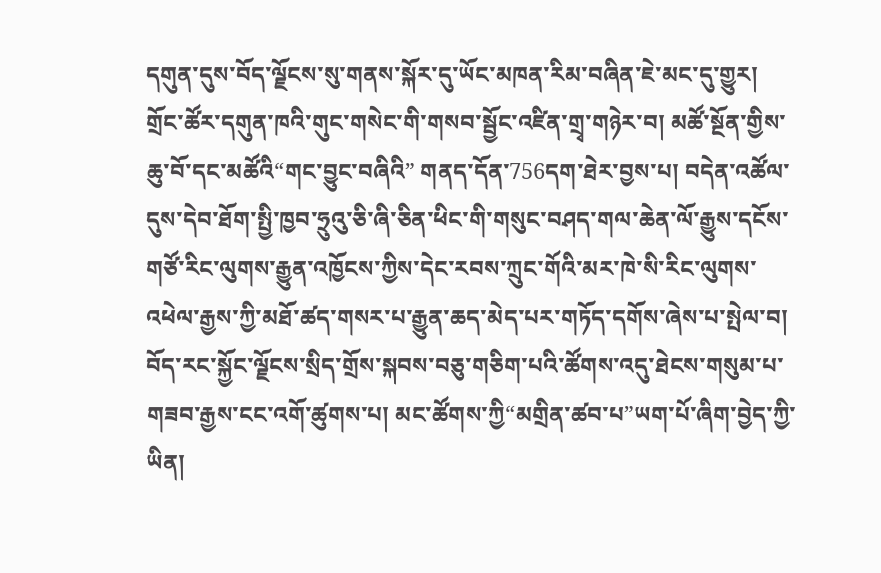དགུན་དུས་བོད་ལྗོངས་སུ་གནས་སྐོར་དུ་ཡོང་མཁན་རིམ་བཞིན་ཇེ་མང་དུ་གྱུར། གྲོང་ཚོར་དགུན་ཁའི་གུང་གསེང་གི་གསབ་སྦྱོང་འཛིན་གྲྭ་གཉེར་བ། མཚོ་སྔོན་གྱིས་ཆུ་བོ་དང་མཚོའི“གང་བྱུང་བཞིའི” གནད་དོན་756དག་ཐེར་བྱས་པ། བདེན་འཚོལ་དུས་དེབ་ཐོག་སྤྱི་ཁྱབ་ཧྲུའུ་ཅི་ཞི་ཅིན་ཕིང་གི་གསུང་བཤད་གལ་ཆེན་ལོ་རྒྱུས་དངོས་གཙོ་རིང་ལུགས་རྒྱུན་འཁྱོངས་ཀྱིས་དེང་རབས་ཀྲུང་གོའི་མར་ཁེ་སི་རིང་ལུགས་འཕེལ་རྒྱས་ཀྱི་མཐོ་ཚད་གསར་པ་རྒྱུན་ཆད་མེད་པར་གཏོད་དགོས་ཞེས་པ་སྤེལ་བ། བོད་རང་སྐྱོང་ལྗོངས་སྲིད་གྲོས་སྐབས་བཅུ་གཅིག་པའི་ཚོགས་འདུ་ཐེངས་གསུམ་པ་གཟབ་རྒྱས་ངང་འགོ་ཚུགས་པ། མང་ཚོགས་ཀྱི“མགྲིན་ཚབ་པ”ཡག་པོ་ཞིག་བྱེད་ཀྱི་ཡིན།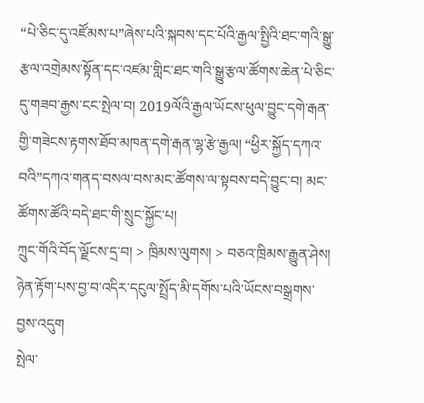“པེ་ཅིང་དུ་འཛོམས་པ”ཞེས་པའི་སྐབས་དང་པོའི་རྒྱལ་སྤྱིའི་ཐང་གའི་སྒྱུ་རྩལ་འགྲེམས་སྟོན་དང་འཛམ་གླིང་ཐང་གའི་སྒྱུ་རྩལ་ཚོགས་ཆེན་པེ་ཅིང་དུ་གཟབ་རྒྱས་ངང་སྤེལ་བ། 2019ལོའི་རྒྱལ་ཡོངས་ཕུལ་བྱུང་དགེ་རྒན་གྱི་གཟེངས་རྟགས་ཐོབ་མཁན་དགེ་རྒན་ལྷ་རྩེ་རྒྱལ། “ཕྱིར་སྐྱོད་དཀའ་བའི”དཀའ་གནད་བསལ་བས་མང་ཚོགས་ལ་སྟབས་བདེ་བྱུང་བ། མང་ཚོགས་ཚོའི་བདེ་ཐང་གི་སྲུང་སྐྱོང་པ།
ཀྲུང་གོའི་བོད་ལྗོངས་དྲ་བ། > ཁྲིམས་ལུགས། > བཅའ་ཁྲིམས་རྒྱུན་ཤེས།
ཉེན་རྟོག་པས་བྱ་བ་འདིར་དངུལ་སྤྲོད་མི་དགོས་པའི་ཡོངས་བསྒྲགས་བྱས་འདུག
སྤེལ་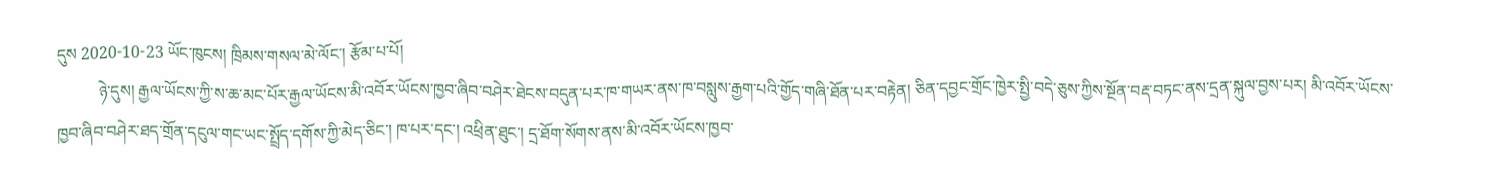དུས 2020-10-23 ཡོང་ཁུངས། ཁྲིམས་གསལ་མེ་ལོང་། རྩོམ་པ་པོ།
          ཉེ་དུས། རྒྱལ་ཡོངས་ཀྱི་ས་ཆ་མང་པོར་རྒྱལ་ཡོངས་མི་འབོར་ཡོངས་ཁྱབ་ཞིབ་བཤེར་ཐེངས་བདུན་པར་ཁ་གཡར་ནས་ཁ་བསླུས་རྒྱག་པའི་གྱོད་གཞི་ཐོན་པར་བརྟེན། ཅིན་དབྱང་གྲོང་ཁྱེར་སྤྱི་བདེ་ཅུས་ཀྱིས་སྔོན་བརྡ་བཏང་ནས་དྲན་སྐུལ་བྱས་པར། མི་འབོར་ཡོངས་ཁྱབ་ཞིབ་བཤེར་ཐད་གྲོན་དངུལ་གང་ཡང་སྤྲོད་དགོས་ཀྱི་མེད་ཅིང་། ཁ་པར་དང་། འཕྲིན་ཐུང་། དྲ་ཐོག་སོགས་ནས་མི་འབོར་ཡོངས་ཁྱབ་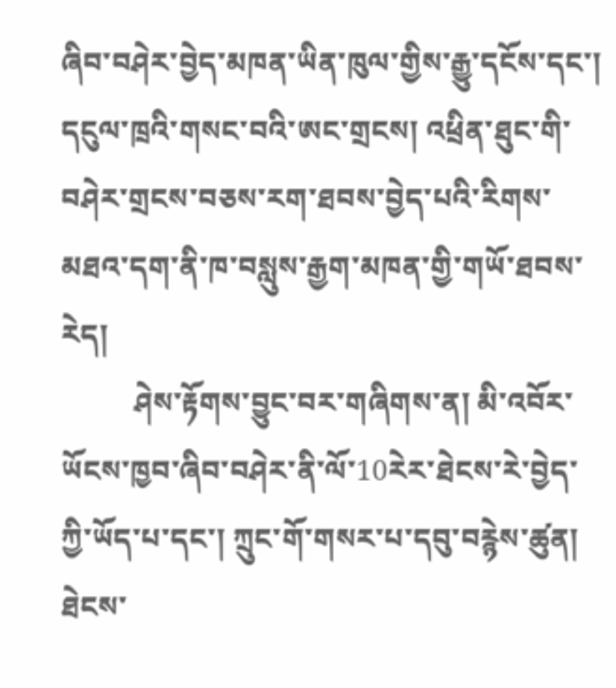ཞིབ་བཤེར་བྱེད་མཁན་ཡིན་ཁུལ་གྱིས་རྒྱུ་དངོས་དང་། དངུལ་ཁྲའི་གསང་བའི་ཨང་གྲངས། འཕྲིན་ཐུང་གི་བཤེར་གྲངས་བཅས་རག་ཐབས་བྱེད་པའི་རིགས་མཐའ་དག་ནི་ཁ་བསླུས་རྒྱག་མཁན་གྱི་གཡོ་ཐབས་རེད།
          ཤེས་རྟོགས་བྱུང་བར་གཞིགས་ན། མི་འབོར་ཡོངས་ཁྱབ་ཞིབ་བཤེར་ནི་ལོ་10རེར་ཐེངས་རེ་བྱེད་ཀྱི་ཡོད་པ་དང་། ཀྲུང་གོ་གསར་པ་དབུ་བརྙེས་ཚུན། ཐེངས་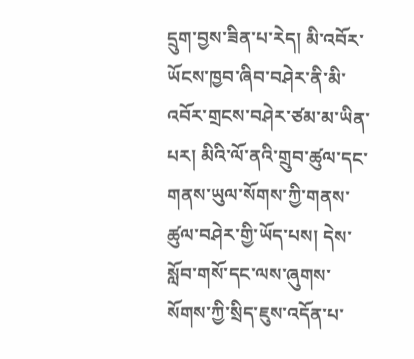དྲུག་བྱས་ཟིན་པ་རེད། མི་འབོར་ཡོངས་ཁྱབ་ཞིབ་བཤེར་ནི་མི་འབོར་གྲངས་བཤེར་ཙམ་མ་ཡིན་པར། མིའི་ལོ་ནའི་གྲུབ་ཚུལ་དང་གནས་ཡུལ་སོགས་ཀྱི་གནས་ཚུལ་བཤེར་གྱི་ཡོད་པས། དེས་སློབ་གསོ་དང་ལས་ཞུགས་སོགས་ཀྱི་སྲིད་ཇུས་འདོན་པ་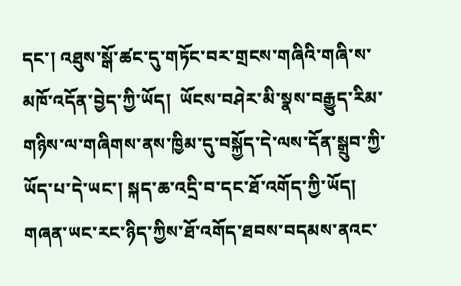དང་། འཐུས་སྒོ་ཚང་དུ་གཏོང་བར་གྲངས་གཞིའི་གཞི་ས་མཁོ་འདོན་བྱེད་ཀྱི་ཡོད།  ཡོངས་བཤེར་མི་སྣས་བརྒྱུད་རིམ་གཉིས་ལ་གཞིགས་ནས་ཁྱིམ་དུ་བསྐྱོད་དེ་ལས་དོན་སྒྲུབ་ཀྱི་ཡོད་པ་དེ་ཡང་། སྐད་ཆ་འདྲི་བ་དང་ཐོ་འགོད་ཀྱི་ཡོད། གཞན་ཡང་རང་ཉིད་ཀྱིས་ཐོ་འགོད་ཐབས་བདམས་ནའང་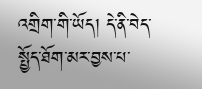འགྲིག་གི་ཡོད། དེ་ནི་བེད་སྤྱོད་ཐོག་མར་བྱས་པ་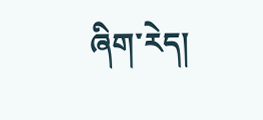ཞིག་རེད།